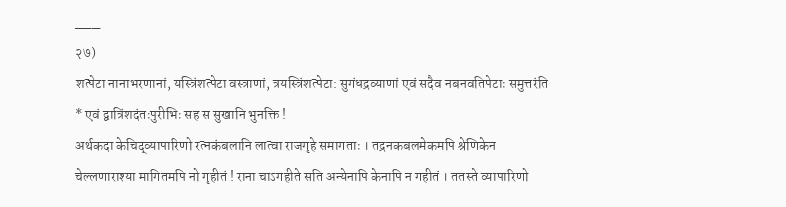___
२७)
शत्पेटा नानाभरणानां, यस्त्रिंशत्पेटा वस्त्राणां, त्रयस्त्रिंशत्पेटा: सुगंधद्रव्याणां एवं सदैव नबनवतिपेटाः समुत्तरंति * एवं द्वात्रिंशदंतःपुरीभिः सह स सुखानि भुनक्ति !
अर्थकदा केचिद्व्यापारिणो रत्नकंबलानि लात्वा राजगृहे समागताः । तद्रनकबलमेकमपि श्रेणिकेन चेल्लणाराश्या मागितमपि नो गृहीतं ! राना चाऽगहीते सति अन्येनापि केनापि न गहीतं । ततस्ते व्यापारिणो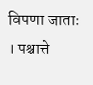विपणा जाताः । पश्चात्ते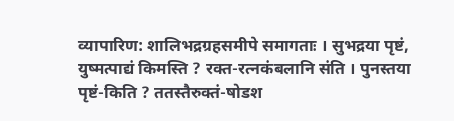व्यापारिण: शालिभद्रग्रहसमीपे समागताः । सुभद्रया पृष्टं, युष्मत्पाद्यं किमस्ति ? रक्त-रत्नकंबलानि संति । पुनस्तया पृष्टं-किति ? ततस्तैरुक्तं-षोडश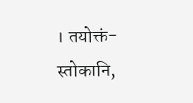। तयोक्तं-स्तोकानि,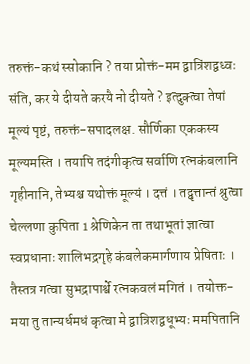तरुक्तं-कथं स्सोकानि ? तया प्रोक्तं-मम द्वात्रिंशद्वध्वः संति, कर ये दीयते करयै नो दीयते ? इत्दुक्त्वा तेषां मूल्यं पृष्टं, तरुक्तं-सपादलक्ष. सौर्णिका एककस्य मूल्यमस्ति । तयापि तदंगीकृत्व सर्वाणि रत्नकंबलानि गृहीनानि, तेभ्यश्च यथोक्तं मूल्यं । दत्तं । तद्वृत्तान्तं श्रुत्वा चेल्लणा कुपिता 1 श्रेणिकेन ता तथाभूतां ज्ञात्वा स्वप्रधानाः शालिभद्रगृहे कंबलेकमार्गणाय प्रेषिताः । तैस्तत्र गत्वा सुभद्रापार्श्वे रत्नकवलं मगितं । तयोक्त-मया तु तान्यर्धमधं कृत्वा मे द्वात्रिशद्वधूभ्यः ममपितानि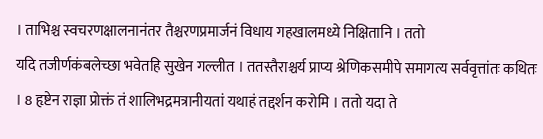। ताभिश्च स्वचरणक्षालनानंतर तैश्चरणप्रमार्जनं विधाय गहखालमध्ये निक्षितानि । ततो
यदि तजीर्णकंबलेच्छा भवेतहि सुखेन गल्लीत । ततस्तैराश्चर्य प्राप्य श्रेणिकसमीपे समागत्य सर्ववृत्तांतः कथितः । 8 हृष्टेन राज्ञा प्रोक्तं तं शालिभद्रमत्रानीयतां यथाहं तद्दर्शन करोमि । ततो यदा ते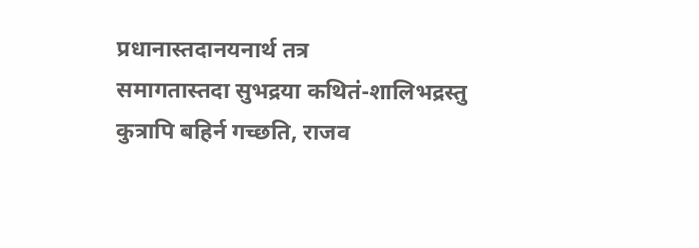प्रधानास्तदानयनार्थ तत्र
समागतास्तदा सुभद्रया कथितं-शालिभद्रस्तु कुत्रापि बहिर्न गच्छति, राजव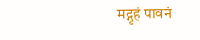मद्गृहं पावनं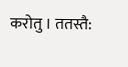करोतु । ततस्तै: